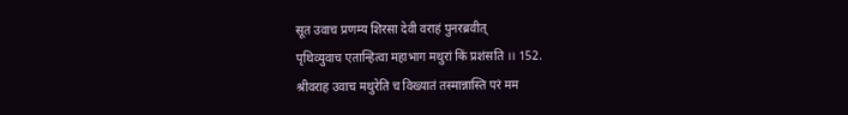सूत उवाच प्रणम्य शिरसा देवी वराहं पुनरब्रवीत्
पृथिव्युवाच एतान्हित्वा महाभाग मथुरां किं प्रशंसति ।। 152.
श्रीवराह उवाच मथुरेति च विख्यातं तस्मान्नास्ति परं मम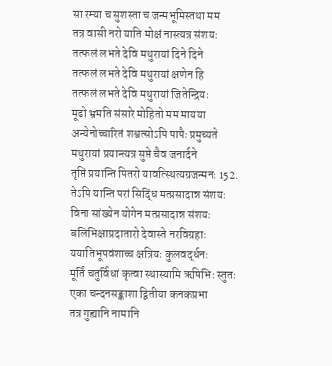सा रम्या च सुशस्ता च जन्मभूमिस्तथा मम
तत्र वासी नरो याति मोक्षं नास्त्यत्र संशयः
तत्फलं लभते देवि मथुरायां दिने दिने
तत्फलं लभते देवि मथुरायां क्षणेन हि
तत्फलं लभते देवि मथुरायां जितेन्द्रियः
मूढो भ्रमति संसारे मोहितो मम मायया
अन्येनोच्चारितं शश्वत्सोऽपि पापैः प्रमुच्यते
मथुरायां प्रयान्त्यत्र सुप्ते चैव जनार्दने
तृप्तिं प्रयान्ति पितरो यावत्स्थित्यग्रजन्मनः 152.
तेऽपि यान्ति परां सिद्धिं मत्प्रसादान्न संशयः
विना सांख्येन योगेन मत्प्रसादान्न संशयः
बलिभिक्षाप्रदातारो देवास्ते नरविग्रहाः
ययातिभूपवंशाच्च क्षत्रियः कुलवर्द्धनः
मूर्तिं चतुर्विधां कृत्वा स्थास्यामि ऋषिभिः स्तुतः
एका चन्दनसङ्काशा द्वितीया कनकप्रभा
तत्र गुह्यानि नामानि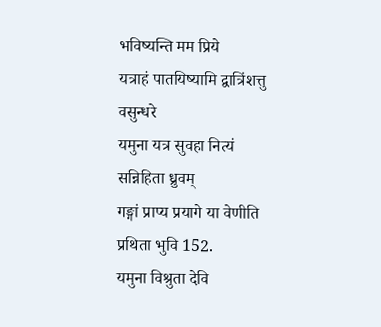भविष्यन्ति मम प्रिये
यत्राहं पातयिष्यामि द्वात्रिंशत्तु वसुन्धरे
यमुना यत्र सुवहा नित्यं सन्निहिता ध्रुवम्
गङ्गां प्राप्य प्रयागे या वेणीति प्रथिता भुवि 152.
यमुना विश्रुता देवि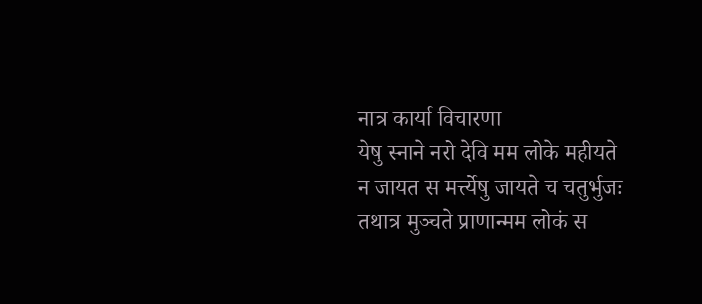नात्र कार्या विचारणा
येषु स्नाने नरो देवि मम लोके महीयते
न जायत स मर्त्त्येषु जायते च चतुर्भुजः
तथात्र मुञ्चते प्राणान्मम लोकं स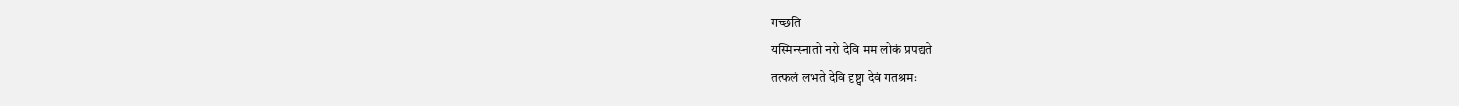गच्छति
यस्मिन्स्नातो नरो देवि मम लोकं प्रपद्यते
तत्फलं लभते देवि दृष्ट्वा देवं गतश्रमः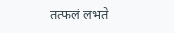तत्फलं लभते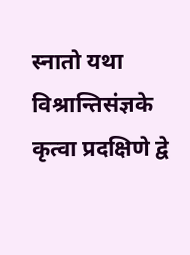स्नातो यथा विश्रान्तिसंज्ञके
कृत्वा प्रदक्षिणे द्वे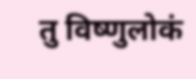तु विष्णुलोकं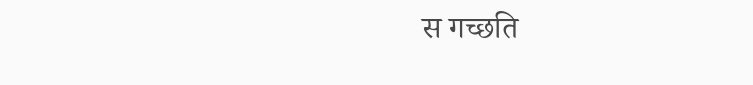स गच्छति